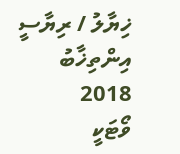ޚިޔާލު / ރިޔާސީ އިންތިޚާބު 2018
ވޯޓަކީ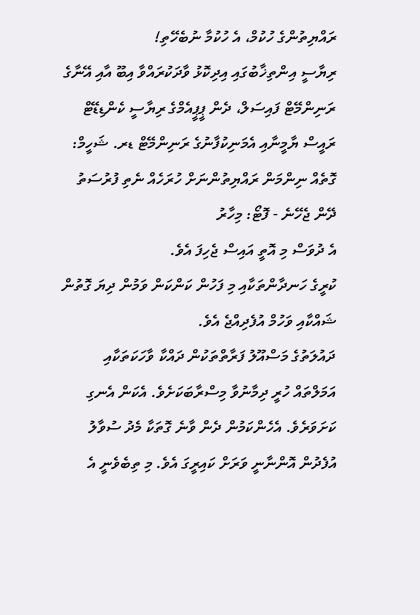ރައްޔިތުންގެ ހުކުމް، އެ ހުކުމާ ނުބެހޭތި!
ރިޔާސީ އިންތިޚާބުގައި އިދިކޮޅު ވާދަކުރައްވާ އިބޫ އާއި އޭނާގެ ރަނިންމޭޓް ފައިސަލް، ދެން ޕީޕީއެމްގެ ރިޔާސީ ކެންޑިޑޭޓް ރައީސް ޔާމީނާއި އެމަނިކުފާނުގެ ރަނިންމޭޓް ޑރ. ޝަހީމް: ގޮތެއް ނިންމަން ރައްޔިތުންނަށް ހުރަހެއް ނެތި ފުރުސަތު ދޭން ޖެހޭނެ - ފޮޓޯ: މިހާރު
އެ ދުވަސް މި އޮތީ އައިސް ޖެހިފަ އެވެ.
ކުރީގެ ހަނދާންތަކާއި މި ފަހުން ކަންކަން ވަމުން ދިޔަ ގޮތުން ޝައްކާއި ވަހުމް އުފެދިއްޖެ އެވެ.
ދައުލަތުގެ މަސްއޫލު ފަރާތްތަކުން ދައްކާ ވާހަކަތަކާއި އަމަލްތައް ހުރީ ދިމާނުވާ މިސްރާބަކަށެވެ. އެކަން އެނގި ކަށަވަރެވެ. އެހެންކަމުން ދެން ވާނެ ގޮތަކާ މެދު ސުވާލު އުފެދުން އޮންނާނީ ވަރަށް ކައިރީގަ އެވެ. މި ތިބެވެނީ އެ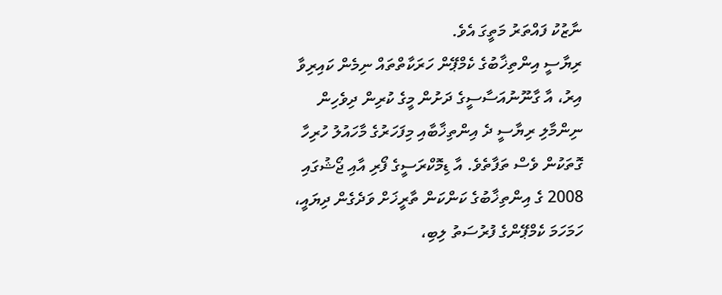ނާޒުކު ފައްތަރު މަތީގަ އެވެ.
ރިޔާސީ އިންތިޚާބުގެ ކެމްޕޭން ހަރަކާތްތައް ނިމެން ކައިރިވާ އިރު، އާ ގާނޫނުއަސާސީގެ ދަށުން މީގެ ކުރިން ދިވެހިން ނިންމާލި ރިޔާސީ ދެ އިންތިޚާބާއި މިފަހަރުގެ މާހައުލު ހުރިހާ ގޮތަކުން ވެސް ތަފާތެވެ. އާ ޑިމޮކްރަސީގެ ފޯރި އާއި ޖޯޝުގައި 2008 ގެ އިންތިޚާބުގެ ކަންކަން ތާރީޚަށް ވަދެގެން ދިޔައީ، ހަމަހަމަ ކެމްޕޭންގެ ފުރުސަތު ލިބި،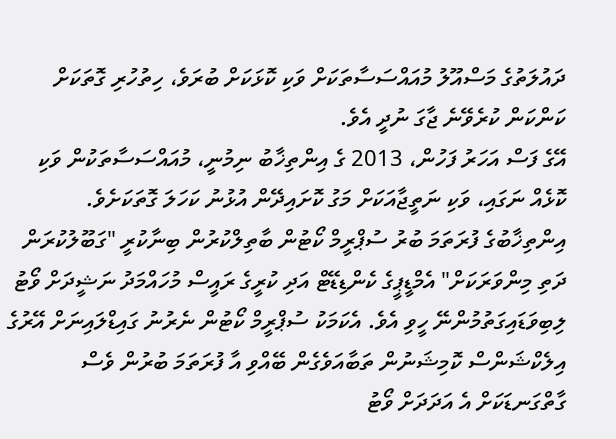ދައުލަތުގެ މަސްއޫލު މުއައްސަސާތަކަށް ވަކި ކޮޅަކަށް ބުރަވެ، ހިތުހުރި ގޮތަކަށް ކަންކަން ކުރެވޭނެ ޖާގަ ނުދީ އެވެ.
އޭގެ ފަސް އަހަރު ފަހުން، 2013 ގެ އިންތިޚާބު ނިމުނީ، މުއައްސަސާތަކުން ވަކި ކޮޅެއް ނަގައި، ވަކި ނަތީޖާއަކަށް މަގު ކޮށައިދޭން އުޅުނު ކަހަލަ ގޮތަކަށެވެ. އިންތިޚާބުގެ ފުރަތަމަ ބުރު ސުޕްރީމް ކޯޓުން ބާތިލްކުރުން ބިނާކުރީ "ގަބޫލުކުރަން ދަތި މިންވަރަކަށް" އެމްޑީޕީގެ ކެންޑިޑޭޓް އަދި ކުރީގެ ރައީސް މުހައްމަދު ނަޝީދަށް ވޯޓު ލިބިވަޑައިގަތުމުންނޭ ހީވި އެވެ. އެކަމަކު ސުޕްރީމް ކޯޓުން ނެރުނު ގައިޑްލައިނަށް އޭރުގެ އިލެކްޝަންސް ކޮމިޝަނުން ތަބާއަވެގެން ބޭއްވި އާ ފުރަތަމަ ބުރުން ވެސް ގާތްގަނޑަކަށް އެ އަދަދަށް ވޯޓު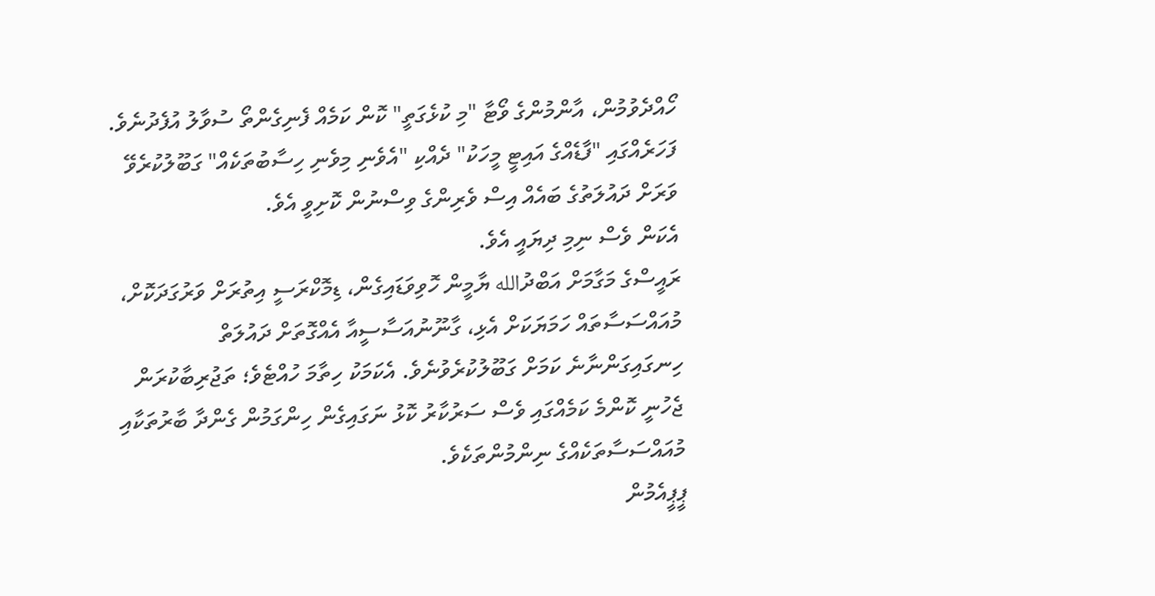ހޯއްދެވުމުން، އާންމުންގެ ވޯޓާ "މި ކުޅެގަތީ" ކޮން ކަމެއް ފެނިގެންތޯ ސުވާލު އުފެދުނެވެ.
ފަހަރެއްގައި "ފާޑެއްގެ އައިޓީ މީހަކު" ދެއްކި "އެވެނި މިވެނި ހިސާބުތަކެއް" ގަބޫލުކުރެވޭ ވަރަށް ދައުލަތުގެ ބައެއް އިސް ވެރިންގެ ވިސްނުން ކޮށިވީ އެވެ.
އެކަން ވެސް ނިމި ދިޔައީ އެވެ.
ރައީސްގެ މަގާމަށް އަބްދުالله ޔާމީން ހޮވިވަޑައިގެން، ޑިމޮކްރަސީ އިތުރަށް ވަރުގަދަކޮށް، މުއައްސަސާތައް ހަމަޔަކަށް އެޅި، ގާނޫނުއަސާސީއާ އެއްގޮތަށް ދައުލަތް ހިނގައިގަންނާނެ ކަމަށް ގަބޫލުކުރެވުނެވެ. އެކަމަކު ހިތާމަ ހުއްޓެވެ؛ ތަޖުރިބާކުރަން ޖެހުނީ ކޮންމެ ކަމެއްގައި ވެސް ސަރުކާރު ކޮޅު ނަގައިގެން ހިންގަމުން ގެންދާ ބާރުތަކާއި މުއައްސަސާތަކެއްގެ ނިންމުންތަކެވެ.
ޕީޕީއެމުން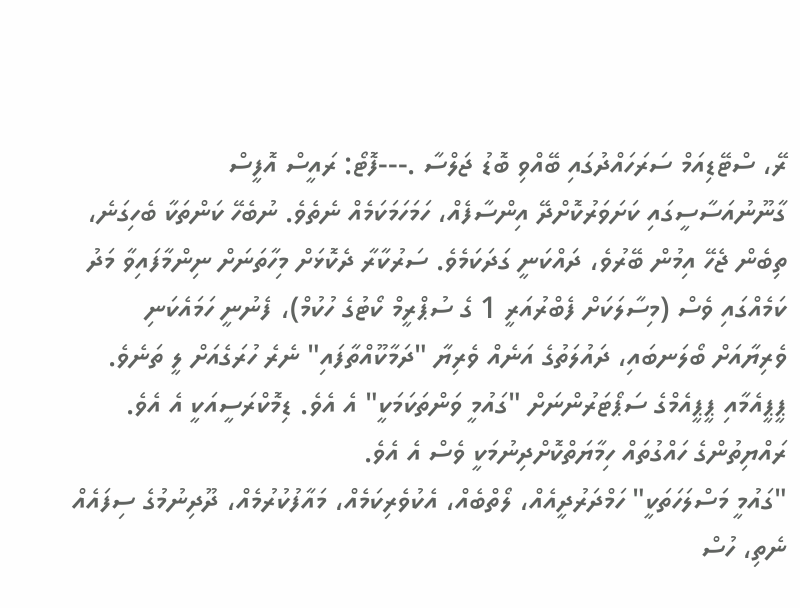ރޭ، ސްޓޭޑިއަމް ސަރަހައްދުގައި ބޭއްވި ބޮޑު ޖަލްސާ .---ފޮޓޯ: ރައީސް އޮފީސް
ގާނޫނުއަސާސީގައި ކަށަވަރުކޮށްދޭ އިންސާފެއް، ހަމަހަމަކަމެއް ނެތެވެ. ނުބެހޭ ކަންތަކާ ބެހިގަނެ، ތިބެން ޖެހޭ އިމުން ބޭރުވެ، ދައްކަނީ ގަދަކަމެވެ. ސަރުކާރާ ދެކޮޅަށް މިހާތަނަށް ނިންމާފައިވާ މަދު ކަމެއްގައި ވެސް (މިސާލަކަށް ފެބްރުއަރީ 1 ގެ ސުޕްރީމް ކޯޓުގެ ހުކުމް)، ފެނުނީ ހަމައެކަނި ވެރިޔާއަށް ބޯލަނބައި، ދައުލަތުގެ އަނެއް ވެރިޔާ "ދަމާކޫއްތާފައި" ނެރެ ހުރަގެއަށް ލީ ތަނެވެ.
ޕީޕީއެމާއި ޕީޕީއެމްގެ ސަޕޯޓަރުންނަށް "ގައުމީ ވަންތަކަމަކީ" އެ އެވެ. ޑިމޮކްރަސީއަކީ އެ އެވެ. ރައްޔިތުންގެ ހައްގުތައް ހިމާޔަތްކޮށްދިނުމަކީ ވެސް އެ އެވެ.
"ގައުމީ މަސްލަހަތަކީ" ހަމްދަރުދީއެއް، ލޯތްބެއް، އެކުވެރިކަމެއް، މައާފުކުރުމެއް، ދޫދިނުމުގެ ސިފައެއް ނެތި، ހުސް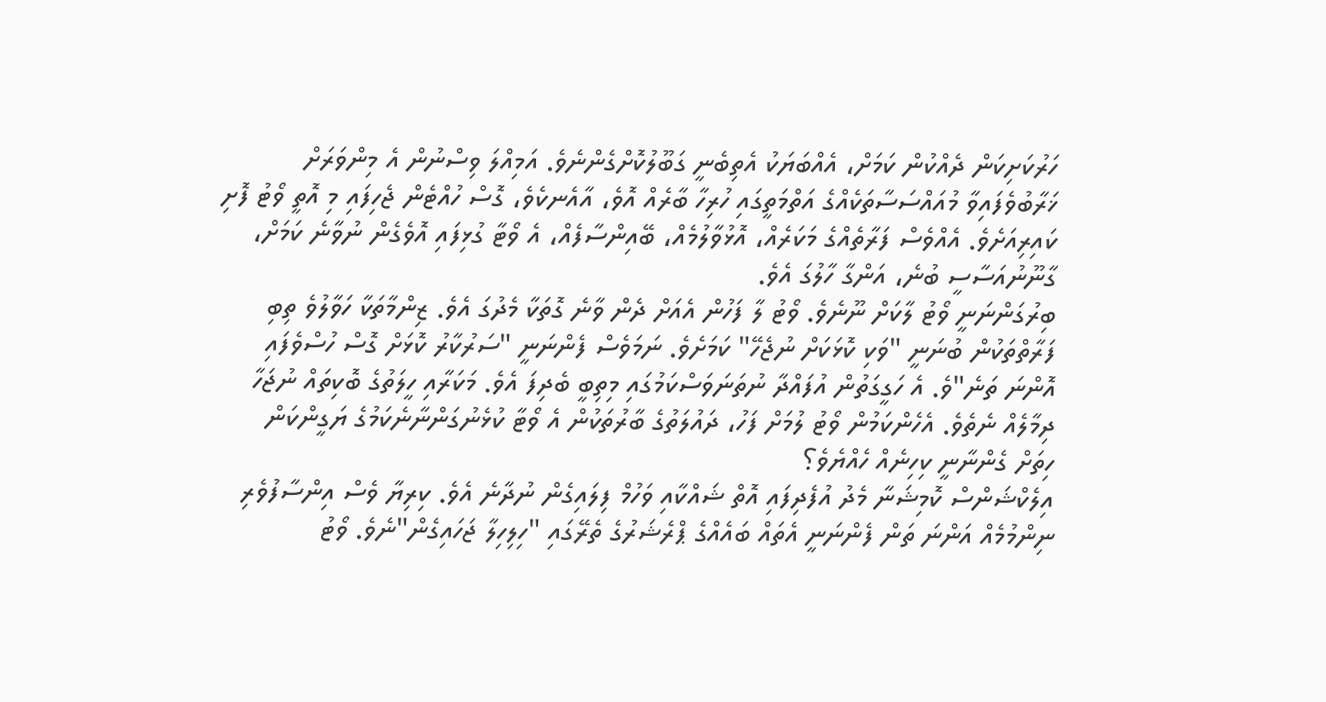ހަރުކަށިކަން ދެއްކުން ކަމަށް، އެއްބަޔަކު އެތިބެނީ ގަބޫލުކޮށްގެންނެވެ. އަމިއްލަ ވިސްނުން އެ މިންވަރަށް ޚަރާބުވެފައިވާ މުއައްސަސާތަކެއްގެ އަތްމަތީގައި ހުރިހާ ބާރެއް އޮވެ، އާއެނކެވެ، ގޮސް ހުއްޓެން ޖެހިފައި މި އޮތީ ވޯޓު ފޮށި ކައިރިއަށެވެ. އެއްވެސް ފަރާތެއްގެ މަކަރެއް، އޮޅުވާލުމެއް، ބޭއިންސާފެއް، އެ ވޯޓާ ގުޅިފައި އޮވެގެން ނުވާނެ ކަމަށް، ގާނޫނުއަސާސީ ބުނެ، އަންގާ ހާލުގަ އެވެ.
ބިރުގަންނަނީ ވޯޓު ލާކަށް ނޫނެވެ. ވޯޓު ލާ ފަހުން އެއަށް ދެން ވާނެ ގޮތަކާ މެދުގަ އެވެ. ޒިންމާތަކާ ހަވާލުވެ ތިބި ފަރާތްތަކުން ބުނަނީ "ވަކި ކޮޅަކަށް ނުޖެހޭ" ކަމަށެވެ. ނަމަވެސް ފެންނަނީ "ސަރުކާރު ކޮޅަށް ގޮސް ހުސްވެފައި އޮންނަ ތަނެ"ވެ. އެ ހަގީގަތުން އުފައްދާ ނުތަނަވަސްކަމުގައި މިތިބީ ބެދިފަ އެވެ. މަކަރާއި ހީލަތުގެ ބޮކިތައް ނުޖަހާ ދިމާލެއް ނެތެވެ. އެހެންކަމުން ވޯޓު ލުމަށް ފަހު، ދައުލަތުގެ ބާރުތަކުން އެ ވޯޓާ ކުޅެނުގަންނާނެކަމުގެ ޔަގީންކަން ހިތަށް ގެންނާނީ ކިހިނެއް ހެއްޔެވެ؟
އިލެކްޝަންސް ކޮމިޝަނާ މެދު އުފެދިފައި އޮތް ޝައްކާއި ވަހުމް ފިލައިގެން ނުދާނެ އެވެ. ކިރިޔާ ވެސް އިންސާފުވެރި ނިންމުމެއް އަންނަ ތަން ފެންނަނީ އެތައް ބައެއްގެ ޕްރެޝަރުގެ ތެރޭގައި "ހިލިހިލާ ޖަހައިގެން"ނެވެ. ވޯޓު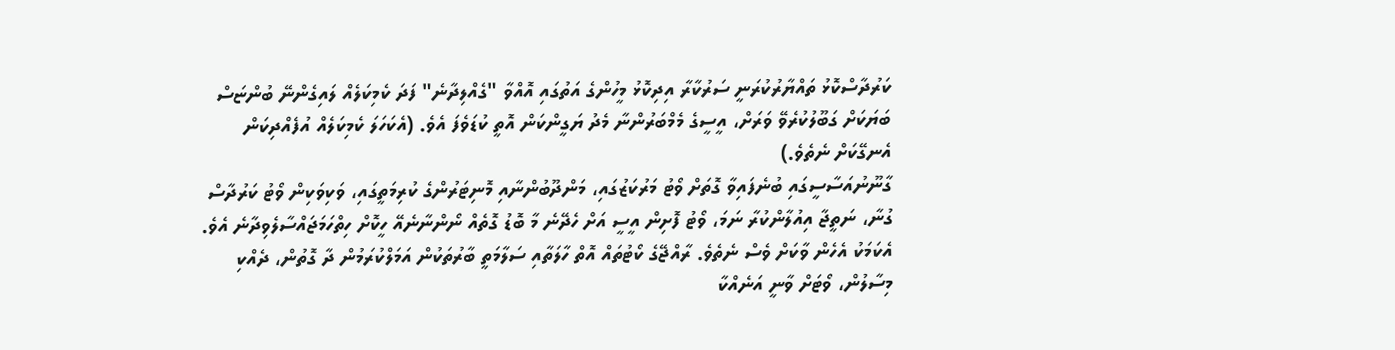ކަރުދާސްކޮޅު ތައްޔާރުކުރަނީ ސަރުކާރާ އިދިކޮޅު މީހުންގެ އަތުގައި އޮއްވާ "ގެއްލިދާނެ" ފަދަ ކެމިކަލެއް ލައިގެންނޭ ބުންޏަސް ބަޔަކަށް ގަބޫލުކުރެވޭ ވަރަށް، އީސީގެ މެމްބަރުންނާ މެދު ޔަގީންކަން އޮތީ ކުޑަވެފަ އެވެ. (އެކަހަލަ ކެމިކަލެއް އުފެއްދިކަން އެނގޭކަށް ނެތެވެ.)
ގާނޫނުއަސާސީގައި ބުނެފައިވާ ގޮތަށް ވޯޓު މަރުކަޒުގައި، މަންދޫބުންނާއި މޮނިޓަރުންގެ ކުރިމަތީގައި، ވަކިވަކިން ވޯޓު ކަރުދާސް ގުނާ، ނަތީޖާ އިއުލާންކުރާ ނަމަ، ވޯޓު ފޮށިން އީސީ އަށް ހެދޭނެ މާ ބޮޑު ގޮތެއް ނޯންނާނެއޭ ހީކޮށް ހިތްހަމަޖައްސާލެވިދާނެ އެވެ. އެކަމަކު އެހެން ވާކަށް ވެސް ނެތެވެ. ރާއްޖޭގެ ކޯޓުތައް އޮތް ހާލަތާއި ސަލާމަތީ ބާރުތަކުން އަމަލްކުރަމުން ދާ ގޮތުން، ދެއްކި މިސާލުން، ވޯޓަށް ވާނީ އަނެއްކާ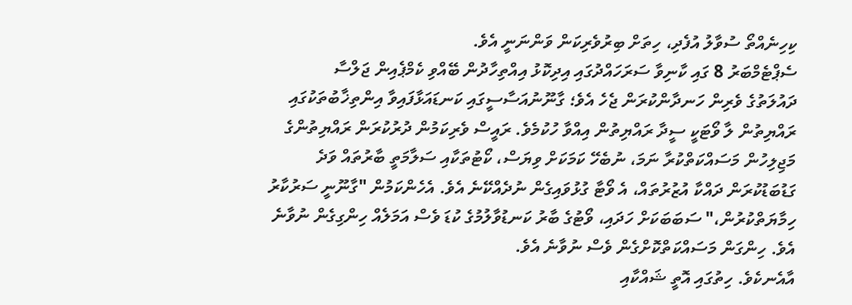ކިހިނެއްތޯ ސުވާލު އުފެދި، ހިތަށް ބިރުވެރިކަން ވަންނަނީ އެވެ.
ސެޕްޓެމްބަރު 8 ގައި ކާނިވާ ސަރަހައްދުގައި އިދިކޮޅު އިއްތިހާދުން ބޭއްވި ކެމްޕެއިން ޖަލްސާ
ދައުލަތުގެ ވެރިން ހަނދާންކުރަން ޖެހެ އެވެ؛ ގާނޫނުއަސާސީގައި ކަނޑައަޅާފައިވާ އިންތިޚާބުތަކުގައި ރައްޔިތުން ލާ ވޯޓަކީ ސީދާ ރައްޔިތުން އިއްވާ ހުކުމެވެ. ރައީސް ވެރިކަމުން ދުރުކުރަން ރައްޔިތުންގެ މަޖިލިހުން މަސައްކަތްކުރާ ނަމަ، ނުބެހޭ ކަމަކަށް ވިޔަސް، ކޯޓުތަކާއި ސަލާމަތީ ބާރުތައް ވަދެ ގަޑުބަޑުކުރަން ދައްކާ އުޒުރުތައް، އެ ވޯޓާ ގުޅުވައިގެން ނުދެއްކޭނެ އެވެ. އެހެންކަމުން "ގާނޫނީ ސަރުކާރު ހިމާޔަތްކުރުން،" ސަބަބަކަށް ހަދައި، ވޯޓުގެ ބާރު ކަނޑުވާލުމުގެ ކުޑަ ވެސް އަމަލެއް ހިންގިގެން ނުވާނެ އެވެ. ހިންގަން މަސައްކަތްކޮށްގެން ވެސް ނުވާނެ އެވެ.
އާއެނކެވެ. ހިތުގައި އޮތީ ޝައްކާއި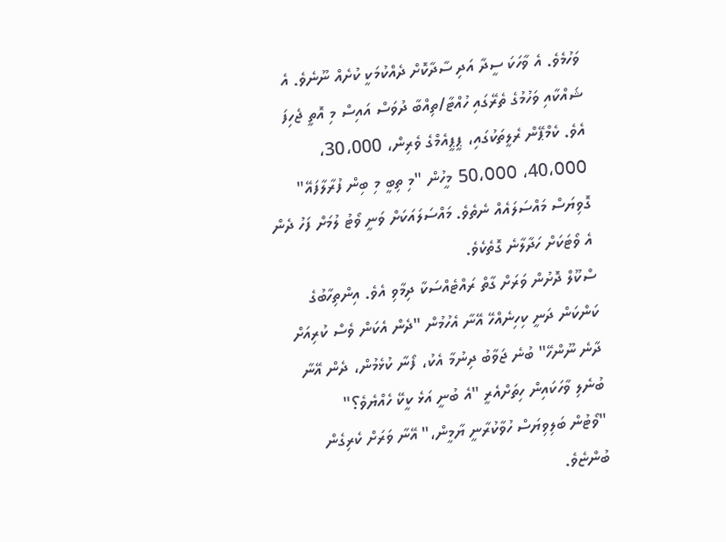ވަހުމެވެ. އެ ވާހަކަ ސީދާ އަދި ސާދާކޮށް ދެއްކުމަކީ ކުށެއް ނޫނެވެ. އެ ޝައްކާއި ވަހުމުގެ ތެރޭގައި ހުއްޓާ/ތިއްބާ ދުވަސް އައިސް މި އޮތީ ޖެހިފަ އެވެ. ކެމްޕޭން ރެލީތަކުގައި، ޕީޕީއެމްގެ ވެރިން، 30،000، 40،000، 50،000 މީހުން "މި ތިބީ މި ބިން ފުރާލާފައޭ" ގޮވިޔަސް މައްސަލައެއް ނެތެވެ. މައްސަލައަކަށް ވަނީ ވޯޓު ލުމަށް ފަހު ދެން އެ ވޯޓަކަށް ހަދާލާނެ ގޮތެކެވެ.
ސްކޫލް ދޮށުން ވަރަށް ގާތް ރައްޓެއްސަކާ ދިމާވި އެވެ. އިންތިހާބުގެ ކަންކަން ދަނީ ކިހިނެއްހޭ އޭނާ އެހުމުން "ދެން އެކަން ވެސް ކުރިއަށް ދާނެ ނޫންހޭ" ބުނެ ޖަވާބު ދިނުމާ އެކު، ފޯނާ ކުޅެމުން، ދެން އޭނާ ބުނެލި ވާހަކައިން ހިތަށްއެރީ "އެ ބުނީ އަޅެ ކީކޭ ހެއްޔެވެ؟"
"ވޯޓުން ބަލިވިޔަސް ހުވާކުރާނީ ޔާމީން،" އޭނާ ވަރަށް ކެރިގެން ބުންޏެވެ.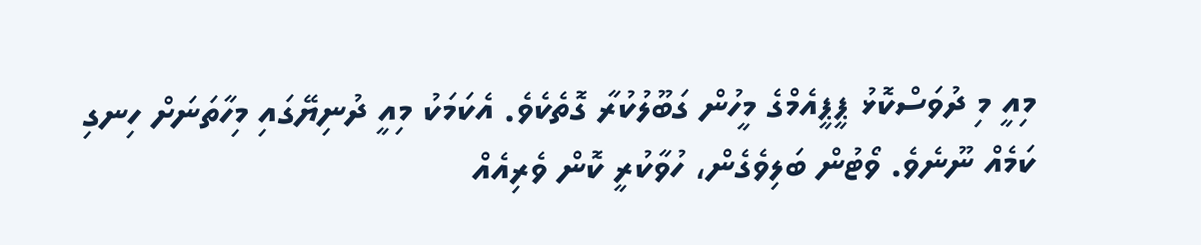މިއީ މި ދުވަސްކޮޅު ޕީޕީއެމްގެ މީހުން ގަބޫލުކުރާ ގޮތެކެވެ. އެކަމަކު މިއީ ދުނިޔޭގައި މިހާތަނަށް ހިނގި ކަމެއް ނޫނެވެ. ވޯޓުން ބަލިވެގެން، ހުވާކުރީ ކޮން ވެރިއެއް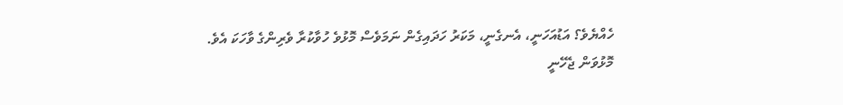ހެއްޔެވެ؟ އަޑުއަހަނީ، އެނގެނީ، މަކަރު ހަދައިގެން ނަމަވެސް މޮޅުވެ ހުވާކުރާ ވެރިންގެ ވާހަކަ އެވެ.
މޮޅުވަން ޖެހޭނީ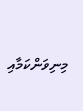މިނިވަންކަމާއި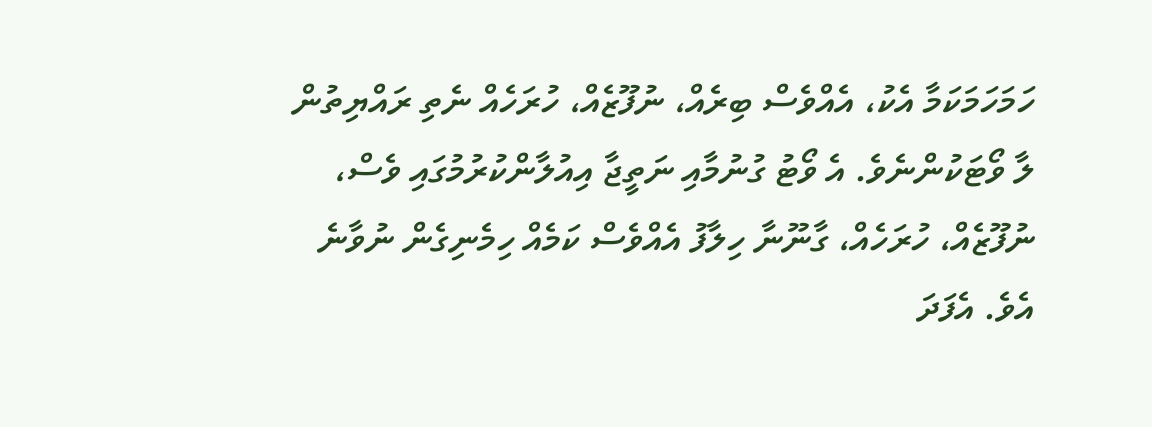ހަމަހަމަކަމާ އެކު، އެއްވެސް ބިރެއް، ނުފޫޒެއް، ހުރަހެއް ނެތި ރައްޔިތުން ލާ ވޯޓަކުންނެވެ. އެ ވޯޓު ގުނުމާއި ނަތީޖާ އިއުލާންކުރުމުގައި ވެސް، ނުފޫޒެއް، ހުރަހެއް، ގާނޫނާ ހިލާފު އެއްވެސް ކަމެއް ހިމެނިގެން ނުވާނެ އެވެ. އެފަދަ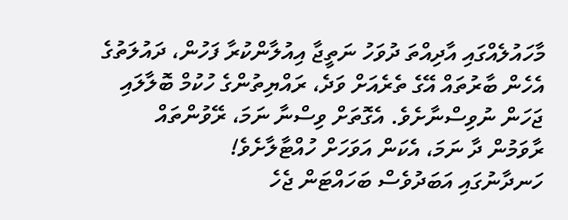މާހައުލެއްގައި އާދިއްތަ ދުވަހު ނަތީޖާ އިއުލާންކުރާ ފަހުން، ދައުލަތުގެ އެހެން ބާރުތައް އޭގެ ތެރެއަށް ވަދެ، ރައްޔިތުންގެ ހުކުމް ބޮލާލައި ޖަހަން ނުވިސްނާށެވެ. އެގޮތަށް ވިސްނާ ނަމަ، ރޭވުންތައް ރާވަމުން ދާ ނަމަ، އެކަން އަވަހަށް ހުއްޓާލާށެވެ!
ހަނދާނުގައި އަބަދުވެސް ބަހައްޓަން ޖެހެ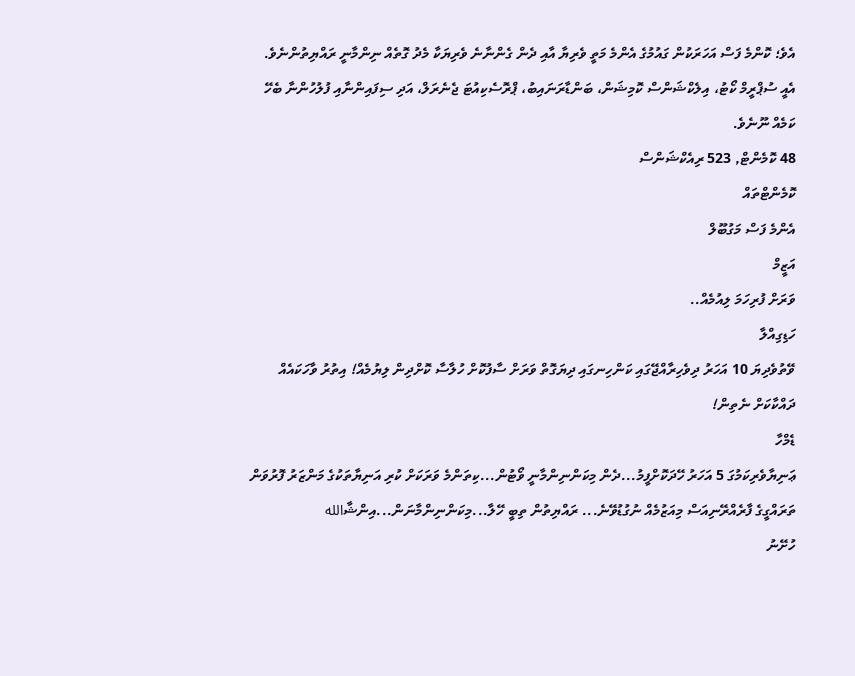އެވެ؛ ކޮންމެ ފަސް އަހަރަކުން ގައުމުގެ އެންމެ މަތީ ވެރިޔާ އާއި ދެން ގެންނާނެ ވެރިޔަކާ މެދު ގޮތެއް ނިންމާނީ ރައްޔިތުންނެވެ. އެއީ ސުޕްރީމް ކޯޓު، އިލެކްޝަންސް ކޮމިޝަން، ބަންޑާރަނައިބު، ޕްރޮސެކިއުޓަ ޖެނެރަލް، އަދި ސިފައިންނާއި ފުލުހުންނާ ބެހޭ ކަމެއް ނޫނެވެ.
48 ކޮމެންޓް, 523 ރިއެކްޝަންސް
ކޮމެންޓްތައް
އެންމެ ފަސް މަގުބޫލް
އަޒީމް
ވަރަށް ފުރިހަމަ ލިއުމެއް..
ހަޑިގިއްލާ
ވޭތުވެދިޔަ 10 އަހަރު ދިވެހިރާއްޖޭގައި ކަންހިނގައި ދިޔަގޮތް ވަރަށް ސާފުކޮށް ހުލާސާ ކޮށްދިން ލިޔުމެއް! އިތުރު ވާހަކައެއް ދައްކާކަށް ނެތިން!
ޑެމްހާ
ޢަނިޔާވެރިކަމުގަ 5 އަހަރު ހޭދަކޮށްފީމު...ދެން މިކަންނިންމާނީ ވޯޓުން...ކިތަންމެ ވަރަކަށް ކުރި އަނިޔާތަކުގެ މަންޒަރު ފޮރުވަން ތަރައްގީގެ ފާރެއްރޭނިއަސް މިއަޒުމެއް ނުގުޑުވޭނެ... ރައްޔިތުން ތިބީ ހޭލާ...މިކަންނިންމާނަން...އިންޝާالله
ހުށޭނު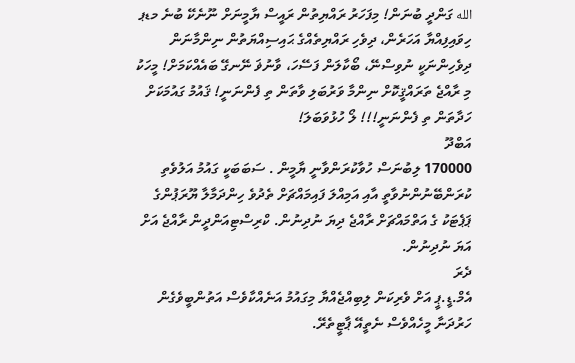الله ގަންދީ ބުނަން! މިފަހަރު ރައްޔިތުން ރައީސް ޔާމީނަށް ނޫނެކޭ ބުނެ މޑޕ ހިވައިފިއްޔާ އަހަރެން، ދިވެހި ރައްޔިތެއްގެ ޙައިސިއްޔަތުން ނިންމާނަން ދިވެހިންނަކީ ނުވިސްނޭ، ބޯކާލަން ފަސޭހަ، ވާނުޥަ ނޭނގޭ ބައެއްކަމަށް! މީހަކު މި ރާއްޖެ ތަރައްޤީކޮށް ނިންމާ ވަރުބަލި ވާތަން ތި ފެންނަނީ! ޤައުމު ގައުމަކަށް ހަދާތަން ތި ފެންނަނީ!!! ލޯ ހުޅުވަބަލަ!
އަބްދޫ
170000 ލިބުނަސް ހުވާކުރަންވާނީ ޔާމީން . ސަބަބަކީ ގައުމު އަލުވެތި ކުރަންބޭނުންނުވާތީ އާއި އަމިއްލަ ފައިމައްޗަށް ތެދުވެ ހިންދަމާލާ ޔޫރަޕުންގެ ޕަޕެޓަކު ގެ އަތްމައްޗަށް ރާއްޖެ ދިޔަ ނުދިނުން. ކްރިސްޓިއަންދީން ރާއްޖެ އަށް އަޔަ ނުދިނުން.
ދެރަ
އެމް.ޑީ.ޕީ އަށް ވެރިކަން ލިބިއްޖެއްޔާ މިގައުމު އަނެއްކާވެސް އަތުންބީވެގެން ހަރުދަނާ މީހެއްވެސް ނެތީއޭ ޕާޓީތެރޭ.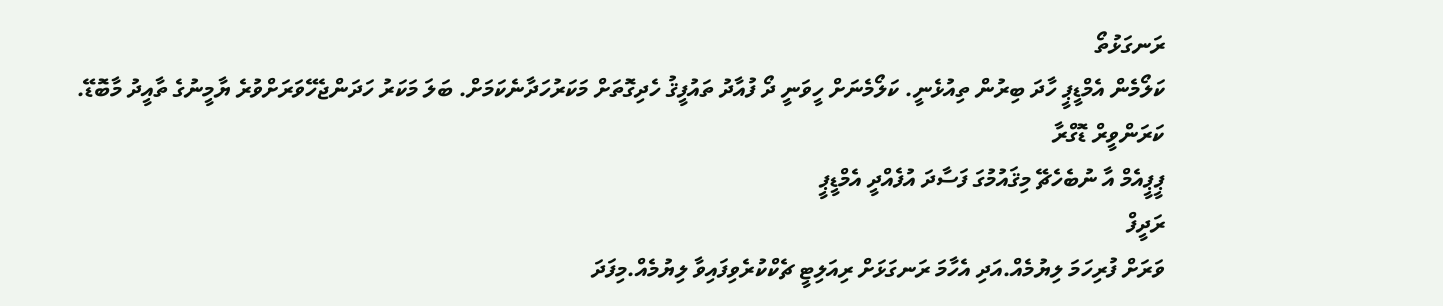ރަނގަޅުތޯ
ކަލޯމެން އެމްޑީޕީ ހާދަ ބިރުން ތިއުޅެނީ. ކަލޯމެނަށް ހީވަނީ ދޯ ފުއާދު ތައުފީޤު ހެދިގޮތަށް މަކަރުހަދާނެކަމަށް. ބަލަ މަކަރު ހަދަންޖެހޭވަރަށްވުރެ ޔާމީނުގެ ތާއީދު މާބޮޑޭ.
ކަރަންވީރް ޑޮގްރާ
ޕީޕީއެމް އާ ނުބެހެޗޭ މިޤައުމުގަ ފަސާދަ އުފެއްދީ އެމްޑީޕީ
ރަދީފް
ވަރަށް ފުރިހަމަ ލިޔުމެއް.އަދި އެހާމަ ރަނގަޅަށް ރިއަލިޓީ ޗެކްކުރެވިފައިވާ ލިޔުމެއް.މިފަދަ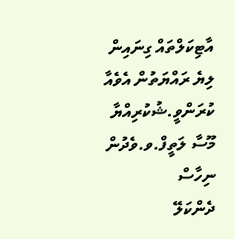އާޓިކަލްތައް ގިނައިން ލިޔެ ރައްޔަތުން އެވެއާ ކުރަންވީ.ޝުކުރިއްޔާ މޫސާ ލަތީފް.ވ.ވެދުން
ނިހާސް
ދެންކަލޭ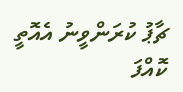ޗާޕު ކުރަންވީނު އެއޮތީ ކޮއްފަ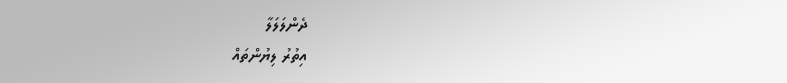ދެންލަލަލާ
އިތުރު ލިޔުންތައް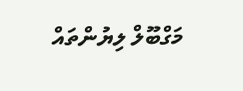މަގްބޫލް ލިޔުންތައް